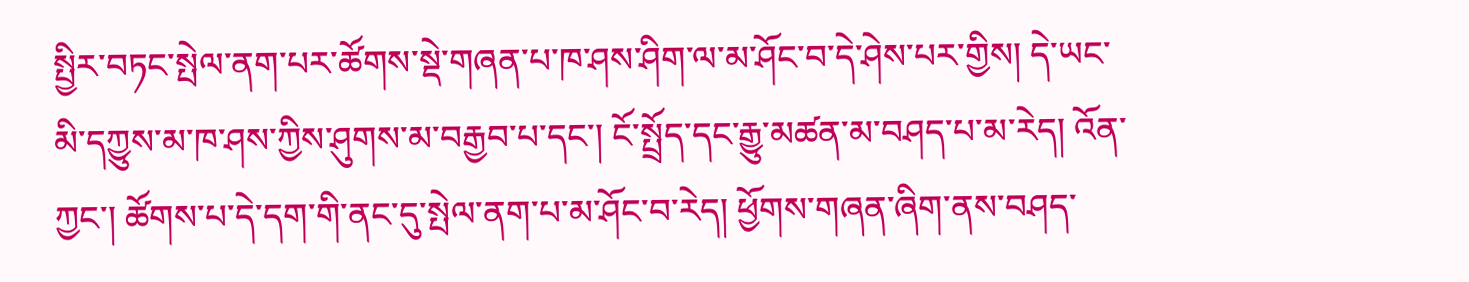སྤྱིར་བཏང་སྤེལ་ནག་པར་ཚོགས་སྡེ་གཞན་པ་ཁ་ཤས་ཤིག་ལ་མ་ཤོང་བ་དེ་ཤེས་པར་གྱིས། དེ་ཡང་མི་དཀྱུས་མ་ཁ་ཤས་ཀྱིས་ཤུགས་མ་བརྒྱབ་པ་དང་། ངོ་སྤྲོད་དང་རྒྱུ་མཚན་མ་བཤད་པ་མ་རེད། འོན་ཀྱང་། ཚོགས་པ་དེ་དག་གི་ནང་དུ་སྤེལ་ནག་པ་མ་ཤོང་བ་རེད། ཕྱོགས་གཞན་ཞིག་ནས་བཤད་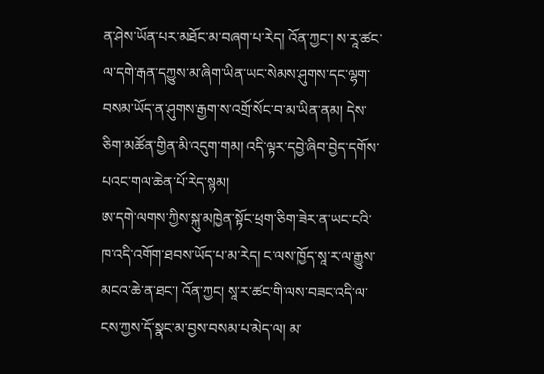ན་ཤེས་ཡོན་པར་མཐོང་མ་བཞག་པ་རེད། འོན་ཀྱང་། ས་རཱ་ཚང་ལ་དགེ་རྒན་དཀྱུས་མ་ཞིག་ཡིན་ཡང་སེམས་ཤུགས་དང་ལྷག་བསམ་ཡོད་ན་ཤུགས་རྒྱག་ས་འགྲོ་སོང་བ་མ་ཡིན་ནམ། དེས་ཅིག་མཚོན་གྱིན་མི་འདུག་གམ། འདི་ལྟར་དབྱེ་ཞིབ་བྱེད་དགོས་པའང་གལ་ཆེན་པོ་རེད་སྙམ།
ཨ་དགེ་ལགས་ཀྱིས་སྐུ་མཁྱེན་སྟོང་ཕྲག་ཅིག་ཟེར་ན་ཡང་ངའི་ཁ་འདི་འགོག་ཐབས་ཡོད་པ་མ་རེད། ང་ལས་ཁྱོད་སཱ་ར་ལ་རྒྱུས་མངའ་ཆེ་ན་ཐང་། འོན་ཀྱང། སཱ་ར་ཚང་གི་ལས་བཟང་འདི་ལ་ངས་ཀྱས་དོ་སྣང་མ་བྱས་བསམ་པ་མེད་ལ། མ་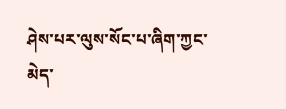ཤེས་པར་ལུས་སོང་པ་ཞིག་ཀྱང་མེད་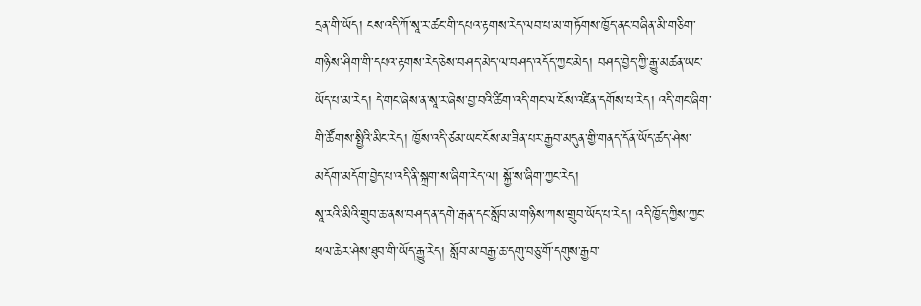དྲན་གི་ཡོད། ངས་འདི་ཀོ་སཱ་ར་ཚང་གི་དཔའ་རྟགས་རེད་ལབ་པ་མ་གཏོགས་ཁྱོད་ནང་བཞིན་མི་གཅིག་གཉིས་ཤིག་གི་དཔའ་རྟགས་རེད་ཅེས་བཤད་མེད་ལ་བཤད་འདོད་ཀྱང་མེད། བཤད་བྱེད་ཀྱི་རྒྱུ་མཚན་ཡང་ཡོད་པ་མ་རེད། དེ་གང་ཞེས་ན་སཱ་ར་ཞེས་བྱ་བའི་ཚིག་འདི་གང་ལ་ངོས་འཛིན་དགོས་པ་རེད། འདི་གང་ཞིག་གི་ཚོགས་སྤྱིའི་མིང་རེད། ཁྱོས་འདི་ཙམ་ཡང་ངོས་མ་ཟིན་པར་རྒྱབ་མདུན་གྱི་གནད་དོན་ཡོད་ཚད་ཤེས་མདོག་མདོག་བྱེད་པ་འདི་ནི་སྐྲག་ས་ཞིག་རེད་ལ། སྐྱོ་ས་ཞིག་ཀྱང་རེད།
སཱ་རའི་མིའི་གྲུབ་ཆ་ནས་བཤད་ན་དགེ་རྒན་དང་སློབ་མ་གཉིས་ཀས་གྲུབ་ཡོད་པ་རེད། འདི་ཁྱོད་ཀྱིས་ཀྱང་ཕལ་ཆེར་ཤེས་ཐུབ་གི་ཡོད་རྒྱུ་རེད། སློབ་མ་བརྒྱ་ཆ་དགུ་བཅུ་གོ་དགུས་རྒྱབ་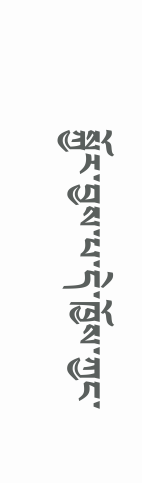སྐྱོར་བྱས་པ་དེ་ཁྱོས་ཀྱང་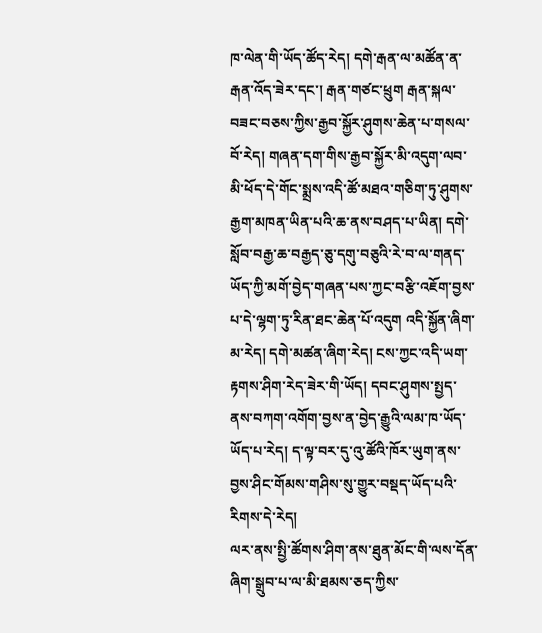ཁ་ལེན་གི་ཡོད་ཚོད་རེད། དགེ་རྒན་ལ་མཚོན་ན་རྒན་འོད་ཟེར་དང་། རྒན་གཙང་ཕྲུག རྒན་སྐལ་བཟང་བཅས་ཀྱིས་རྒྱབ་སྐྱོར་ཤུགས་ཆེན་པ་གསལ་བོ་རེད། གཞན་དག་གིས་རྒྱབ་སྐྱོར་མི་འདུག་ལབ་མི་ཕོད་དེ་གོང་སྨྲས་འདི་ཚོ་མཐའ་གཅིག་ཏུ་ཤུགས་རྒྱག་མཁན་ཡིན་པའི་ཆ་ནས་བཤད་པ་ཡིན། དགེ་སློབ་བརྒྱ་ཆ་བརྒྱད་ཅུ་དགུ་བཅུའི་རེ་བ་ལ་གནད་ཡོད་ཀྱི་མགོ་བྱེད་གཞན་པས་ཀྱང་བརྩི་འཇོག་བྱས་པ་དེ་ལྷག་ཏུ་རིན་ཐང་ཆེན་པོ་འདུག འདི་སྐྱོན་ཞིག་མ་རེད། དགེ་མཚན་ཞིག་རེད། ངས་ཀྱང་འདི་ཡག་རྟགས་ཤིག་རེད་ཟེར་གི་ཡོད། དབང་ཤུགས་སྤྱད་ནས་བཀག་འགོག་བྱས་ན་བྱེད་རྒྱུའི་ལམ་ཁ་ཡོད་ཡོད་པ་རེད། ད་ལྟ་བར་དུ་འུ་ཚོའི་ཁོར་ཡུག་ནས་བྱས་ཤིང་གོམས་གཤིས་སུ་གྱུར་བསྡད་ཡོད་པའི་རིགས་དེ་རེད།
ལར་ནས་སྤྱི་ཚོགས་ཤིག་ནས་ཐུན་མོང་གི་ལས་དོན་ཞིག་སྒྲུབ་པ་ལ་མི་ཐམས་ཅད་ཀྱིས་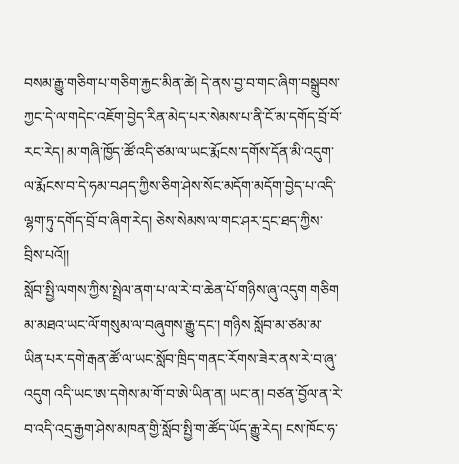བསམ་རྒྱུ་གཅིག་པ་གཅིག་རྐྱང་མིན་ཚེ། དེ་ནས་བྱ་བ་གང་ཞིག་བསྒྲུབས་ཀྱང་དེ་ལ་གདེང་འཇོག་བྱེད་རིན་མེད་པར་སེམས་པ་ནི་ངོ་མ་དགོད་བྲོ་བོ་རང་རེད། མ་གཞི་ཁྱོད་ཚོ་འདི་ཙམ་ལ་ཡང་རྨོངས་དགོས་དོན་མི་འདུག་ལ་རྨོངས་བ་དེ་ཧམ་བཤད་ཀྱིས་ཅིག་ཤེས་སོང་མདོག་མདོག་བྱེད་པ་འདི་ལྷག་ཏུ་དགོད་བྲོ་བ་ཞིག་རེད། ཅེས་སེམས་ལ་གང་ཤར་དྲང་ཐད་ཀྱིས་བྲིས་པའོ།།
སློབ་སྤྱི་ལགས་ཀྱིས་སྤྲེལ་ནག་པ་ལ་རེ་བ་ཆེན་པོ་གཉིས་ཞུ་འདུག གཅིག མ་མཐའ་ཡང་ལོ་གསུམ་ལ་བཞུགས་རྒྱུ་དང་། གཉིས སློབ་མ་ཙམ་མ་ཡིན་པར་དགེ་རྒན་ཚོ་ལ་ཡང་སློབ་ཁྲིད་གནང་རོགས་ཟེར་ནས་རེ་བ་ཞུ་འདུག འདི་ཡང་ཨ་དགེས་མ་གོ་བ་ཨེ་ཡིན་ན། ཡང་ན། བཙན་བྱོལ་ན་རེ་བ་འདི་འདྲ་རྒྱག་ཤེས་མཁན་གྱི་སློབ་སྤྱི་ག་ཚོད་ཡོད་རྒྱུ་རེད། ངས་ཁོང་ཧ་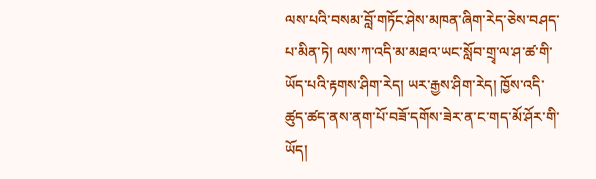ལས་པའི་བསམ་བློ་གཏོང་ཤེས་མཁན་ཞིག་རེད་ཅེས་བཤད་པ་མིན་ཏེ། ལས་ཀ་འདི་མ་མཐའ་ཡང་སློབ་གྲྭ་ལ་ཤ་ཚ་གི་ཡོད་པའི་རྟགས་ཤིག་རེད། ཡར་རྒྱས་ཤིག་རེད། ཁྱོས་འདི་ཚུད་ཚད་ནས་ནག་པོ་བཟོ་དགོས་ཟེར་ན་ང་གད་མོ་ཤོར་གི་ཡོད།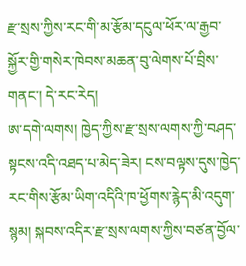རྫ་སྲས་ཀྱིས་རང་གི་མ་རྩོམ་དངུལ་ཕོར་ལ་རྒྱབ་སྐྱོར་གྱི་གསེར་ཁེབས་མཆན་བུ་ལེགས་པོ་བྲིས་གནང་། དེ་རང་རེད།
ཨ་དགེ་ལགས། ཁྱེད་ཀྱིས་རྫ་སྲས་ལགས་ཀྱི་བཤད་སྟངས་འདི་འཐད་པ་མེད་ཟེར། ངས་བལྟས་དུས་ཁྱེད་རང་གིས་རྩོམ་ཡིག་འདིའི་ཁ་ཕྱོགས་རྙེད་མི་འདུག་སྙམ། སྐབས་འདིར་རྫ་སྲས་ལགས་ཀྱིས་བཙན་བྱོལ་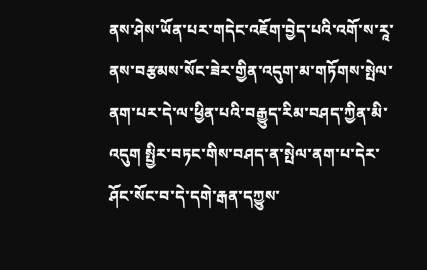ནས་ཤེས་ཡོན་པར་གདེང་འཇོག་བྱེད་པའི་འགོ་ས་རཱ་ནས་བརྩམས་སོང་ཟེར་གྱིན་འདུག་མ་གཏོགས་སྤེལ་ནག་པར་དེ་ལ་ཕྱིན་པའི་བརྒྱུད་རིམ་བཤད་ཀྱིན་མི་འདུག སྤྱིར་བཏང་གིས་བཤད་ན་སྤེལ་ནག་པ་དེར་ཤོང་སོང་བ་དེ་དགེ་རྒན་དཀྱུས་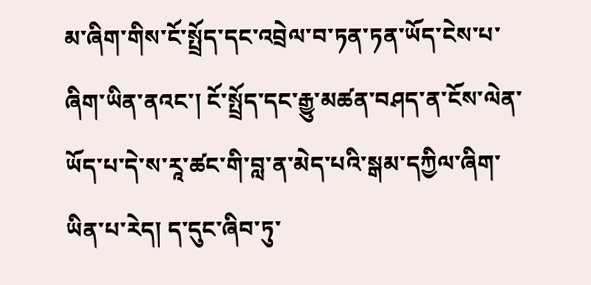མ་ཞིག་གིས་ངོ་སྤྲོད་དང་འབྲེལ་བ་ཏན་ཏན་ཡོད་ངེས་པ་ཞིག་ཡིན་ནའང་། ངོ་སྤྲོད་དང་རྒྱུ་མཚན་བཤད་ན་ངོས་ལེན་ཡོད་པ་དེ་ས་རཱ་ཚང་གི་བླ་ན་མེད་པའི་སྒམ་དཀྱིལ་ཞིག་ཡིན་པ་རེད། ད་དུང་ཞིབ་ཏུ་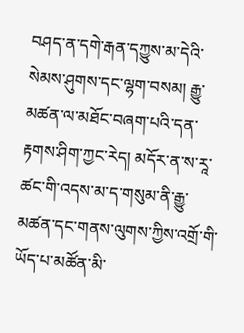བཤད་ན་དགེ་རྒན་དཀྱུས་མ་དེའི་སེམས་ཤུགས་དང་ལྷག་བསམ། རྒྱུ་མཚན་ལ་མཐོང་བཞག་པའི་དན་རྟགས་ཤིག་ཀྱང་རེད། མདོར་ན་ས་རཱ་ཚང་གི་འདས་མ་ད་གསུམ་ནི་རྒྱུ་མཚན་དང་གནས་ལུགས་ཀྱིས་འགྲོ་གི་ཡོད་པ་མཚོན་མི་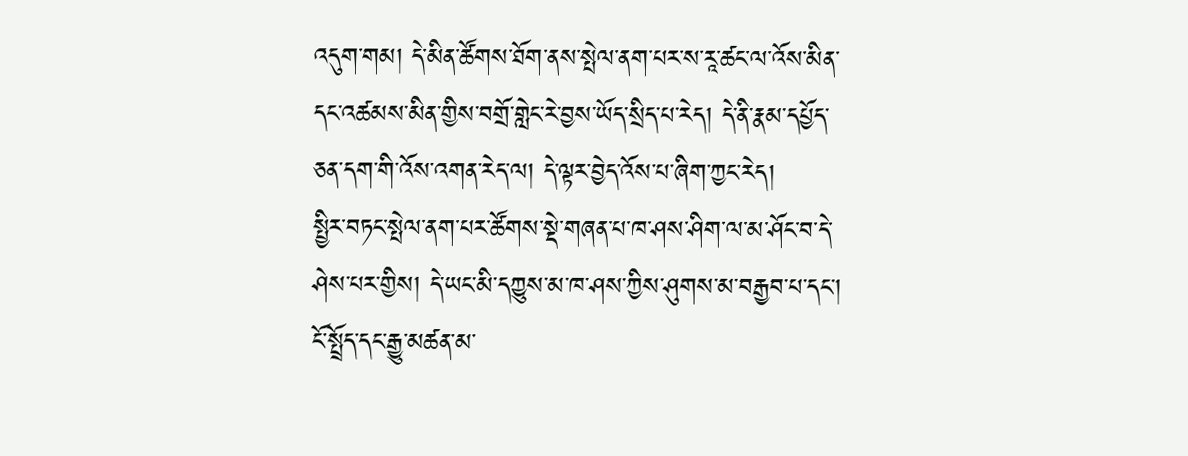འདུག་གམ། དེ་མིན་ཚོགས་ཐོག་ནས་སྤེལ་ནག་པར་ས་རཱ་ཚང་ལ་འོས་མིན་དང་འཚམས་མིན་གྱིས་བགྲོ་གླེང་རེ་བྱས་ཡོད་སྲིད་པ་རེད། དེ་ནི་རྣམ་དཔྱོད་ཅན་དག་གི་འོས་འགན་རེད་ལ། དེ་ལྟར་བྱེད་འོས་པ་ཞིག་ཀྱང་རེད།
སྤྱིར་བཏང་སྤེལ་ནག་པར་ཚོགས་སྡེ་གཞན་པ་ཁ་ཤས་ཤིག་ལ་མ་ཤོང་བ་དེ་ཤེས་པར་གྱིས། དེ་ཡང་མི་དཀྱུས་མ་ཁ་ཤས་ཀྱིས་ཤུགས་མ་བརྒྱབ་པ་དང་། ངོ་སྤྲོད་དང་རྒྱུ་མཚན་མ་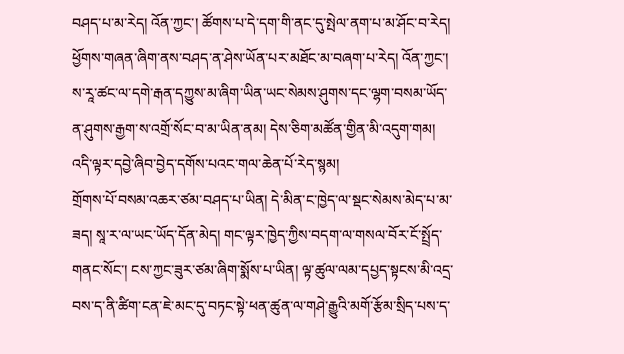བཤད་པ་མ་རེད། འོན་ཀྱང་། ཚོགས་པ་དེ་དག་གི་ནང་དུ་སྤེལ་ནག་པ་མ་ཤོང་བ་རེད། ཕྱོགས་གཞན་ཞིག་ནས་བཤད་ན་ཤེས་ཡོན་པར་མཐོང་མ་བཞག་པ་རེད། འོན་ཀྱང་། ས་རཱ་ཚང་ལ་དགེ་རྒན་དཀྱུས་མ་ཞིག་ཡིན་ཡང་སེམས་ཤུགས་དང་ལྷག་བསམ་ཡོད་ན་ཤུགས་རྒྱག་ས་འགྲོ་སོང་བ་མ་ཡིན་ནམ། དེས་ཅིག་མཚོན་གྱིན་མི་འདུག་གམ། འདི་ལྟར་དབྱེ་ཞིབ་བྱེད་དགོས་པའང་གལ་ཆེན་པོ་རེད་སྙམ།
གྲོགས་པོ་བསམ་འཆར་ཙམ་བཤད་པ་ཡིན། དེ་མིན་ང་ཁྱེད་ལ་སྡང་སེམས་མེད་པ་མ་ཟད། སཱ་ར་ལ་ཡང་ཡོད་དོན་མེད། གང་ལྟར་ཁྱེད་ཀྱིས་བདག་ལ་གསལ་བོར་ངོ་སྤྲོད་གནང་སོང་། ངས་ཀྱང་ཟུར་ཙམ་ཞིག་སྨོས་པ་ཡིན། ལྟ་ཚུལ་ལམ་དཔྱད་སྟངས་མི་འདྲ་བས་ད་ནི་ཚིག་ངན་ཇེ་མང་དུ་བཏང་སྟེ་ཕན་ཚུན་ལ་གཤེ་རྒྱུའི་མགོ་རྩོམ་སྲིད་པས་ད་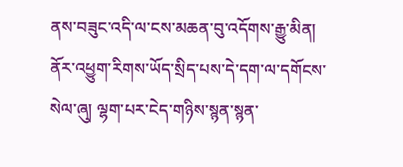ནས་བཟུང་འདི་ལ་ངས་མཆན་བུ་འདོགས་རྒྱུ་མིན། ནོར་འཕྱུག་རིགས་ཡོད་སྲིད་པས་དེ་དག་ལ་དགོངས་སེལ་ཞུ། ལྷག་པར་ངེད་གཉིས་སྙན་སྙན་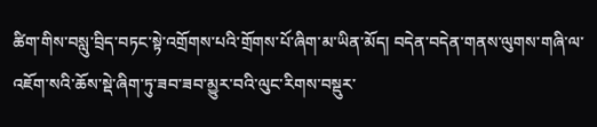ཚིག་གིས་བསླུ་བྲིད་བཏང་སྟེ་འགྲོགས་པའི་གྲོགས་པོ་ཞིག་མ་ཡིན་མོད། བདེན་བདེན་གནས་ལུགས་གཞི་ལ་འཇོག་སའི་ཆོས་སྡེ་ཞིག་ཏུ་ཟབ་ཟབ་མྱུར་བའི་ལུང་རིགས་བསྡུར་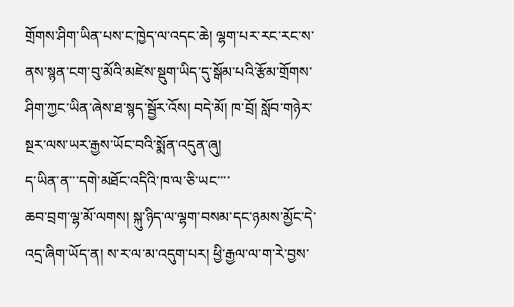གྲོགས་ཤིག་ཡིན་པས་ང་ཁྱེད་ལ་འདང་ཆེ། ལྷག་པར་རང་རང་ས་ནས་སྙན་ངག་བུ་མོའི་མཛེས་སྡུག་ཡིད་དུ་སྒོམ་པའི་རྩོམ་གྲོགས་ཤིག་ཀྱང་ཡིན་ཞེས་ཐ་སྙད་སྦྱོར་འོས། བདེ་མོ། ཁ་བྲོ། སློབ་གཉེར་སྔར་ལས་ཡར་རྒྱས་ཡོང་བའི་སྨོན་འདུན་ཞུ།
ད་ཡིན་ན་་་དགེ་མཐོང་འདིའི་ཁ་ལ་ཅི་ཡང་་་་
ཆབ་བྲག་ལྷ་མོ་ལགས། སྐུ་ཉིད་ལ་ལྷག་བསམ་དང་ཉམས་མྱོང་དེ་འདྲ་ཞིག་ཡོད་ན། ས་ར་ལ་མ་འདུག་པར། ཕྱི་རྒྱལ་ལ་ག་རེ་བྱས་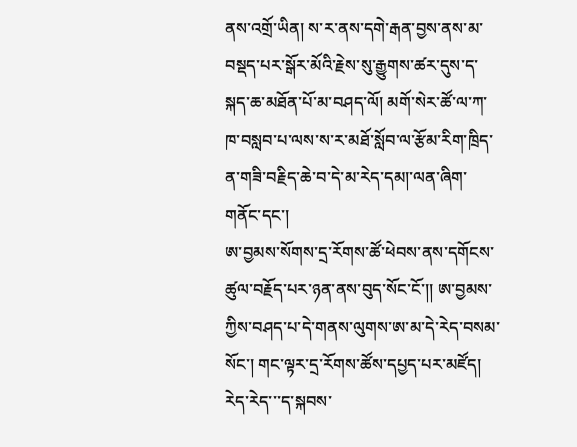ནས་འགྲོ་ཡིན། ས་ར་ནས་དགེ་རྒན་བྱས་ནས་མ་བསྡད་པར་སྒོར་མོའི་རྗེས་སུ་རྒྱུགས་ཚར་དུས་ད་སྐད་ཆ་མཐོན་པོ་མ་བཤད་ལོ། མགོ་སེར་ཚོ་ལ་ཀ་ཁ་བསླབ་པ་ལས་ས་ར་མཐོ་སློབ་ལ་རྩོམ་རིག་ཁྲིད་ན་གཟི་བརྗིད་ཆེ་བ་དེ་མ་རེད་དམ།་ལན་ཞིག་གནོང་དང་།
ཨ་བྱམས་སོགས་དྲ་རོགས་ཚོ་ཕེབས་ནས་དགོངས་ཚུལ་བརྗོད་པར་ཉན་ནས་བུད་སོང་ངོ་།། ཨ་བྱམས་ཀྱིས་བཤད་པ་དེ་གནས་ལུགས་ཨ་མ་དེ་རེད་བསམ་སོང་། གང་ལྟར་དྲ་རོགས་ཚོས་དཔྱད་པར་མཛོད།
རེད་རེད་་་ད་སྐབས་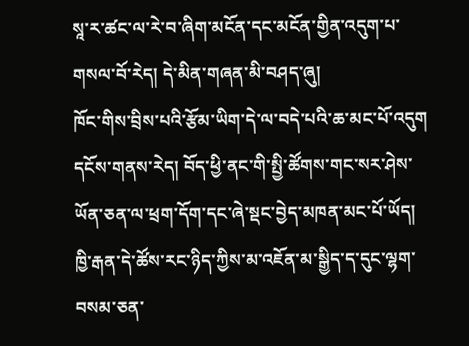སཱ་ར་ཚང་ལ་རེ་བ་ཞིག་མངོན་དང་མངོན་གྱིན་འདུག་པ་གསལ་བོ་རེད། དེ་མིན་གཞན་མི་བཤད་ཞུ།
ཁོང་གིས་བྲིས་པའི་རྩོམ་ཡིག་དེ་ལ་བདེ་པའི་ཆ་མང་པོ་འདུག དངོས་གནས་རེད། བོད་ཕྱི་ནང་གི་སྤྱི་ཚོགས་གང་སར་ཤེས་ཡོན་ཅན་ལ་ཕྲག་དོག་དང་ཞེ་སྡང་བྱེད་མཁན་མང་པོ་ཡོད།
ཁྱི་རྒན་དེ་ཚོས་རང་ཉིད་ཀྱིས་མ་འཇོན་མ་སྒྱིད་ད་དུང་ལྷག་བསམ་ཅན་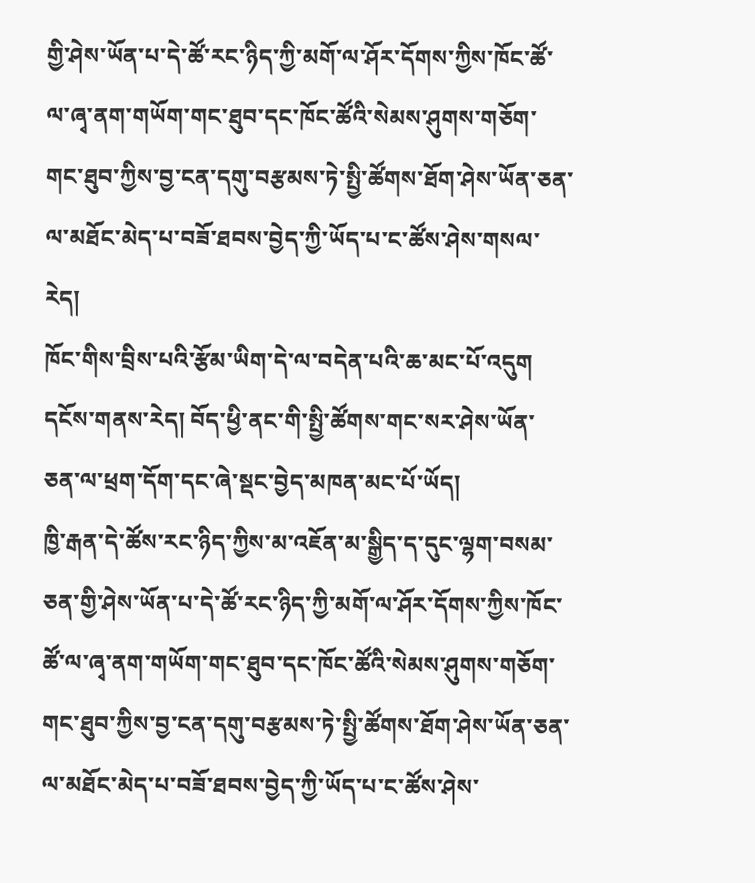གྱི་ཤེས་ཡོན་པ་དེ་ཚོ་རང་ཉིད་ཀྱི་མགོ་ལ་ཤོར་དོགས་ཀྱིས་ཁོང་ཚོ་ལ་ཞྭ་ནག་གཡོག་གང་ཐུབ་དང་ཁོང་ཚོའི་སེམས་ཤུགས་གཅོག་གང་ཐུབ་ཀྱིས་བྱ་ངན་དགུ་བརྩམས་ཏེ་སྤྱི་ཚོགས་ཐོག་ཤེས་ཡོན་ཅན་ལ་མཐོང་མེད་པ་བཟོ་ཐབས་བྱེད་ཀྱི་ཡོད་པ་ང་ཚོས་ཤེས་གསལ་རེད།
ཁོང་གིས་བྲིས་པའི་རྩོམ་ཡིག་དེ་ལ་བདེན་པའི་ཆ་མང་པོ་འདུག དངོས་གནས་རེད། བོད་ཕྱི་ནང་གི་སྤྱི་ཚོགས་གང་སར་ཤེས་ཡོན་ཅན་ལ་ཕྲག་དོག་དང་ཞེ་སྡང་བྱེད་མཁན་མང་པོ་ཡོད།
ཁྱི་རྒན་དེ་ཚོས་རང་ཉིད་ཀྱིས་མ་འཇོན་མ་སྒྱིད་ད་དུང་ལྷག་བསམ་ཅན་གྱི་ཤེས་ཡོན་པ་དེ་ཚོ་རང་ཉིད་ཀྱི་མགོ་ལ་ཤོར་དོགས་ཀྱིས་ཁོང་ཚོ་ལ་ཞྭ་ནག་གཡོག་གང་ཐུབ་དང་ཁོང་ཚོའི་སེམས་ཤུགས་གཅོག་གང་ཐུབ་ཀྱིས་བྱ་ངན་དགུ་བརྩམས་ཏེ་སྤྱི་ཚོགས་ཐོག་ཤེས་ཡོན་ཅན་ལ་མཐོང་མེད་པ་བཟོ་ཐབས་བྱེད་ཀྱི་ཡོད་པ་ང་ཚོས་ཤེས་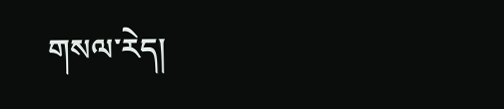གསལ་རེད།